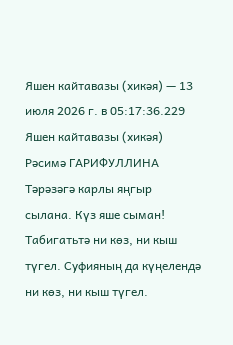Яшен кайтавазы (хикәя) — 13 июля 2026 г. в 05:17:36.229
Яшен кайтавазы (хикәя) Рәсимә ГАРИФУЛЛИНА Тәрәзәгә карлы яңгыр сылана. Күз яше сыман! Табигатьтә ни көз, ни кыш түгел. Суфияның да күңелендә ни көз, ни кыш түгел.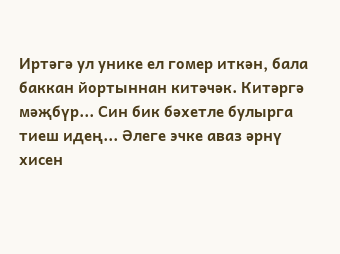Иртәгә ул унике ел гомер иткән, бала баккан йортыннан китәчәк. Китәргә мәҗбүр... Син бик бәхетле булырга тиеш идең... Әлеге эчке аваз әрнү хисен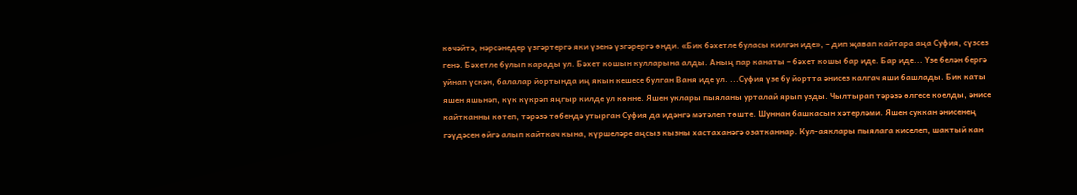көчәйтә, нәрсәнедер үзгәртергә яки үзенә үзгәрергә өнди. «Бик бәхетле буласы килгән иде», – дип җавап кайтара аңа Суфия, сүзсез генә. Бәхетле булып карады ул. Бәхет кошын кулларына алды. Аның пар канаты – бәхет кошы бар иде. Бар иде... Үзе белән бергә уйнап үскән, балалар йортында иң якын кешесе булган Ваня иде ул. ...Суфия үзе бу йортта әнисез калгач яши башлады. Бик каты яшен яшьнәп, күк күкрәп яңгыр килде ул көнне. Яшен уклары пыяланы урталай ярып узды. Чылтырап тәрәзә өлгесе коелды, әнисе кайтканны көтеп, тәрәзә төбендә утырган Суфия да идәнгә мәтәлеп төште. Шуннан башкасын хәтерләми. Яшен суккан әнисенең гәүдәсен өйгә алып кайткач кына, күршеләре аңсыз кызны хастаханәгә озатканнар. Кул-аяклары пыялага киселеп, шактый кан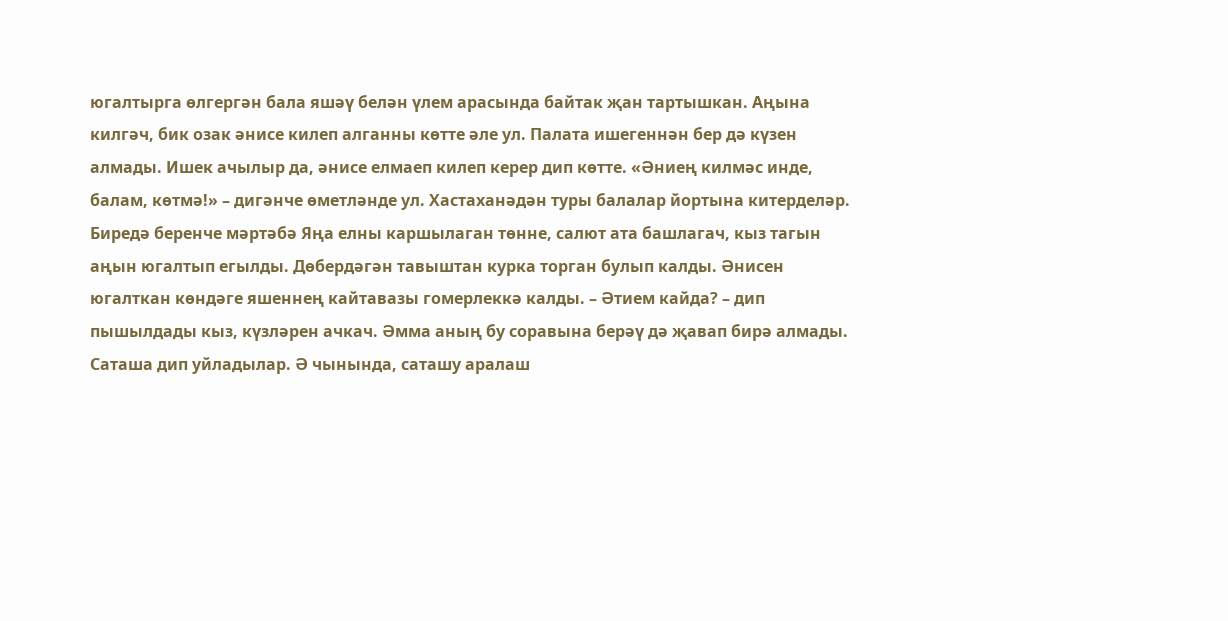югалтырга өлгергән бала яшәү белән үлем арасында байтак җан тартышкан. Аңына килгәч, бик озак әнисе килеп алганны көтте әле ул. Палата ишегеннән бер дә күзен алмады. Ишек ачылыр да, әнисе елмаеп килеп керер дип көтте. «Әниең килмәс инде, балам, көтмә!» – дигәнче өметләнде ул. Хастаханәдән туры балалар йортына китерделәр. Биредә беренче мәртәбә Яңа елны каршылаган төнне, салют ата башлагач, кыз тагын аңын югалтып егылды. Дөбердәгән тавыштан курка торган булып калды. Әнисен югалткан көндәге яшеннең кайтавазы гомерлеккә калды. – Әтием кайда? – дип пышылдады кыз, күзләрен ачкач. Әмма аның бу соравына берәү дә җавап бирә алмады. Саташа дип уйладылар. Ә чынында, саташу аралаш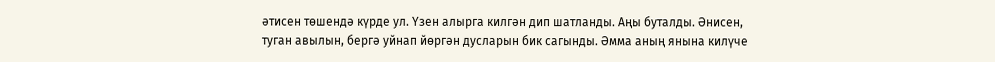әтисен төшендә күрде ул. Үзен алырга килгән дип шатланды. Аңы буталды. Әнисен, туган авылын, бергә уйнап йөргән дусларын бик сагынды. Әмма аның янына килүче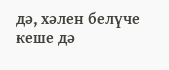дә, хәлен белүче кеше дә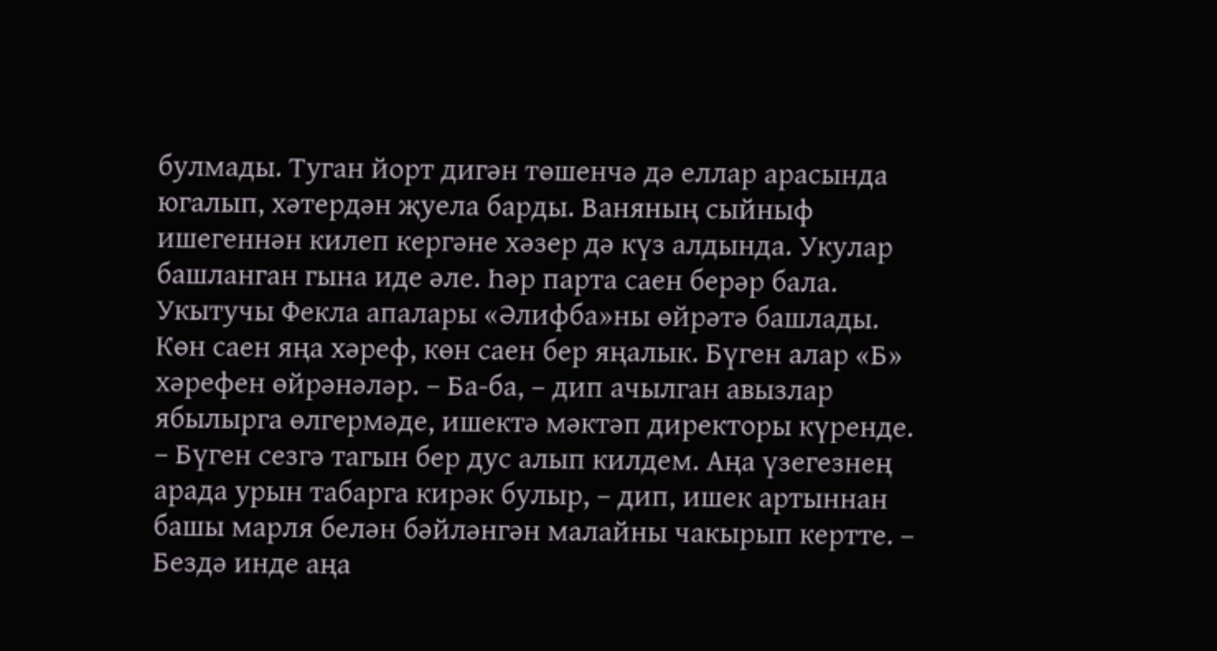булмады. Туган йорт дигән төшенчә дә еллар арасында югалып, хәтердән җуела барды. Ваняның сыйныф ишегеннән килеп кергәне хәзер дә күз алдында. Укулар башланган гына иде әле. Һәр парта саен берәр бала. Укытучы Фекла апалары «Әлифба»ны өйрәтә башлады. Көн саен яңа хәреф, көн саен бер яңалык. Бүген алар «Б» хәрефен өйрәнәләр. – Ба-ба, – дип ачылган авызлар ябылырга өлгермәде, ишектә мәктәп директоры күренде. – Бүген сезгә тагын бер дус алып килдем. Аңа үзегезнең арада урын табарга кирәк булыр, – дип, ишек артыннан башы марля белән бәйләнгән малайны чакырып кертте. – Бездә инде аңа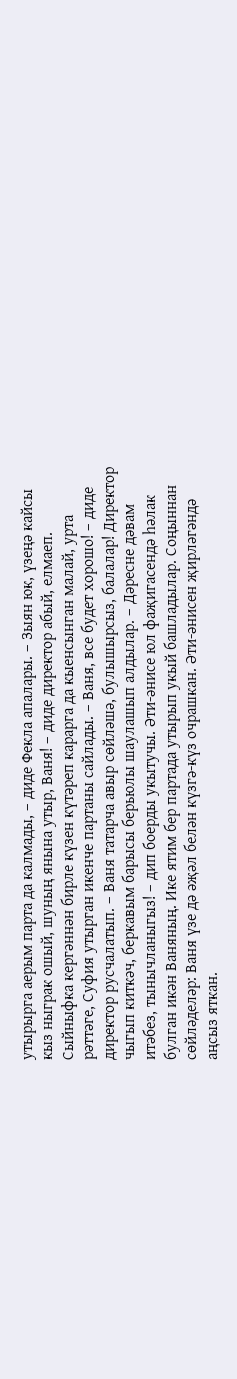утырырга аерым парта да калмады, – диде Фекла апалары. – Зыян юк, үзеңә кайсы кыз ныграк ошый, шуның янына утыр, Ваня! – диде директор абый, елмаеп. Сыйныфка кергәннән бирле күзен күтәреп карарга да кыенсынган малай, урта рәттәге, Суфия утырган икенче партаны сайлады. – Ваня, все будет хорошо! – диде директор русчалатып. – Ваня татарча авыр сөйләшә, булышырсыз, балалар! Директор чыгып киткәч, беркавым барысы берьюлы шаулашып алдылар. – Дәресне дәвам итәбез, тынычланыгыз! – дип боерды укытучы. Әти-әнисе юл фаҗигасендә һәлак булган икән Ваняның. Ике ятим бер партада утырып укый башладылар. Соңыннан сөйләделәр: Ваня үзе дә әҗәл белән күзгә-күз очрашкан. Әти-әнисен җирләгәндә аңсыз яткан.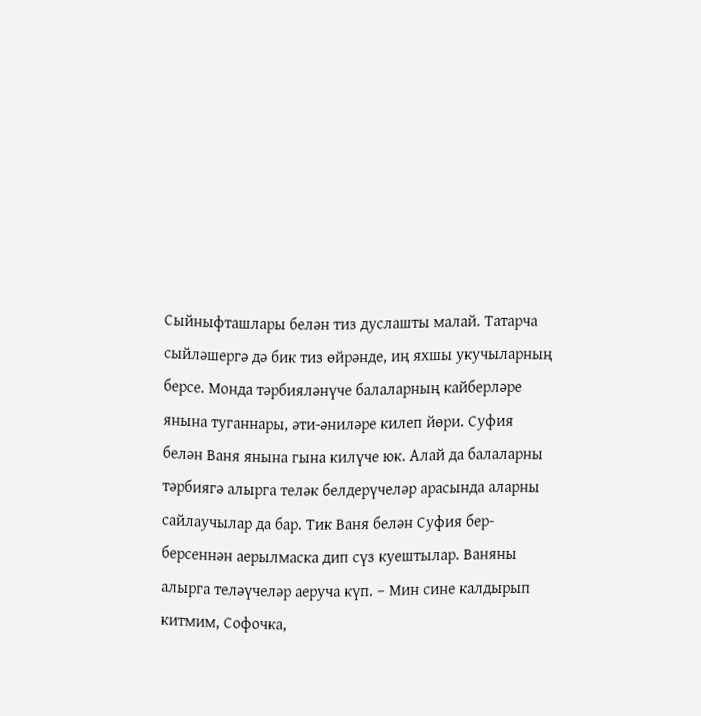Сыйныфташлары белән тиз дуслашты малай. Татарча сыйләшергә дә бик тиз өйрәнде, иң яхшы укучыларның берсе. Монда тәрбияләнүче балаларның кайберләре янына туганнары, әти-әниләре килеп йөри. Суфия белән Ваня янына гына килүче юк. Алай да балаларны тәрбиягә алырга теләк белдерүчеләр арасында аларны сайлаучылар да бар. Тик Ваня белән Суфия бер-берсеннән аерылмаска дип сүз куештылар. Ваняны алырга теләүчеләр аеруча күп. – Мин сине калдырып китмим, Софочка,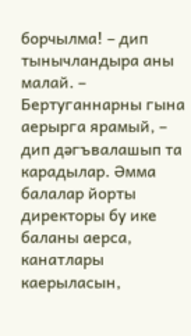борчылма! – дип тынычландыра аны малай. – Бертуганнарны гына аерырга ярамый, – дип дәгъвалашып та карадылар. Әмма балалар йорты директоры бу ике баланы аерса, канатлары каерыласын,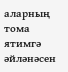аларның тома ятимгә әйләнәсен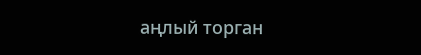аңлый торган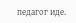педагог иде.